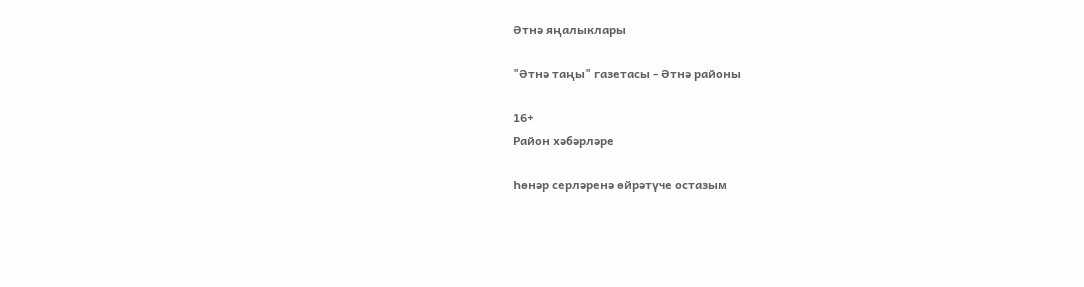Әтнә яңалыклары

"Әтнә таңы" газетасы - Әтнә районы

16+
Район хәбәрләре

Һөнәр серләренә өйрәтүче остазым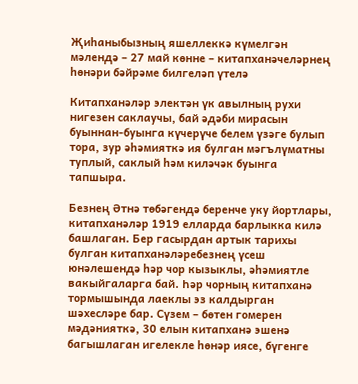Җиһаныбызның яшеллеккә күмелгән мәлендә – 27 май көнне – китапханәчеләрнең һөнәри бәйрәме билгеләп үтелә

Китапханәләр электән үк авылның рухи нигезен саклаучы, бай әдәби мирасын буыннан-буынга күчерүче белем үзәге булып тора, зур әһәмияткә ия булган мәгълүматны туплый, саклый һәм киләчәк буынга тапшыра.

Безнең Әтнә төбәгендә беренче уку йортлары, китапханәләр 1919 елларда барлыкка килә башлаган. Бер гасырдан артык тарихы булган китапханәләребезнең үсеш юнәлешендә һәр чор кызыклы, әһәмиятле вакыйгаларга бай. Һәр чорның китапханә тормышында лаеклы эз калдырган шәхесләре бар. Сүзем – бөтен гомерен мәдәнияткә, 30 елын китапханә эшенә багышлаган игелекле һөнәр иясе, бүгенге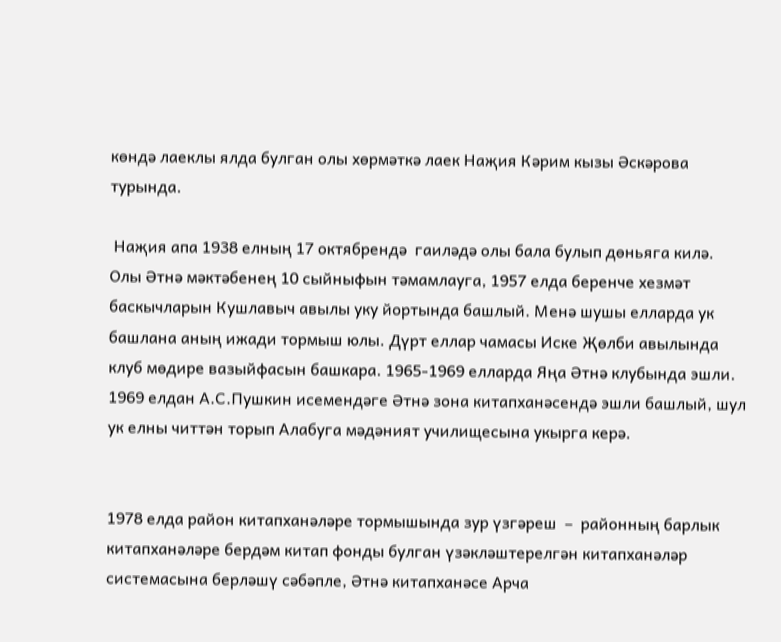көндә лаеклы ялда булган олы хөрмәткә лаек Наҗия Кәрим кызы Әскәрова турында.

 Наҗия апа 1938 елның 17 октябрендә  гаиләдә олы бала булып дөньяга килә. Олы Әтнә мәктәбенең 10 сыйныфын тәмамлауга, 1957 елда беренче хезмәт баскычларын Кушлавыч авылы уку йортында башлый. Менә шушы елларда ук башлана аның ижади тормыш юлы. Дүрт еллар чамасы Иске Җөлби авылында клуб мөдире вазыйфасын башкара. 1965-1969 елларда Яңа Әтнә клубында эшли. 1969 елдан А.С.Пушкин исемендәге Әтнә зона китапханәсендә эшли башлый, шул ук елны читтән торып Алабуга мәдәният училищесына укырга керә.


1978 елда район китапханәләре тормышында зур үзгәреш  –  районның барлык китапханәләре бердәм китап фонды булган үзәкләштерелгән китапханәләр системасына берләшү сәбәпле, Әтнә китапханәсе Арча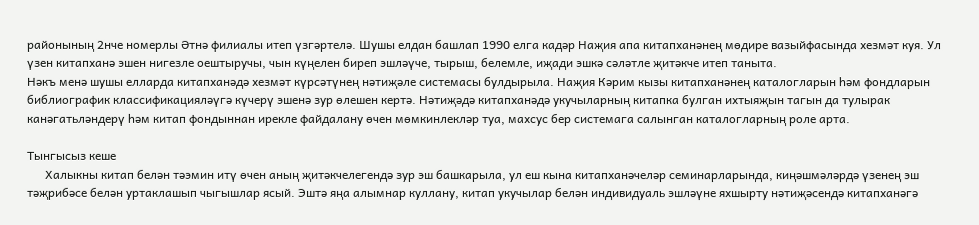районының 2нче номерлы Әтнә филиалы итеп үзгәртелә. Шушы елдан башлап 1990 елга кадәр Наҗия апа китапханәнең мөдире вазыйфасында хезмәт куя. Ул үзен китапханә эшен нигезле оештыручы, чын күңелен биреп эшләүче, тырыш, белемле, иҗади эшкә сәләтле җитәкче итеп таныта.
Нәкъ менә шушы елларда китапханәдә хезмәт күрсәтүнең нәтиҗәле системасы булдырыла. Наҗия Кәрим кызы китапханәнең каталогларын һәм фондларын библиографик классификацияләүгә күчерү эшенә зур өлешен кертә. Нәтиҗәдә китапханәдә укучыларның китапка булган ихтыяҗын тагын да тулырак канәгатьләндерү һәм китап фондыннан ирекле файдалану өчен мөмкинлекләр туа, махсус бер системага салынган каталогларның роле арта.

Тынгысыз кеше
      Халыкны китап белән тәэмин итү өчен аның җитәкчелегендә зур эш башкарыла, ул еш кына китапханәчеләр семинарларында, киңәшмәләрдә үзенең эш тәҗрибәсе белән уртаклашып чыгышлар ясый. Эштә яңа алымнар куллану, китап укучылар белән индивидуаль эшләүне яхшырту нәтиҗәсендә китапханәгә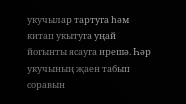укучылар тартуга һәм китап укытуга уңай йогынты ясауга ирешә. Һәр укучының җаен табып соравын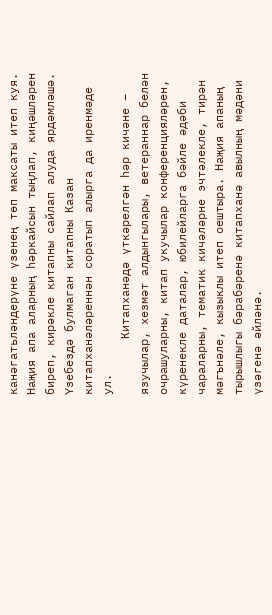канәгатьләндерүне үзенең төп максаты итеп куя. Наҗия апа аларның һәркайсын тыңлап, киңәшләрен биреп, кирәкле китапны сайлап алуда ярдәмләшә. Үзебездә булмаган китапны Казан китапханәләреннән соратып алырга да иренмәде ул.
        Китапханәдә үткәрелгән һәр кичәне – язучылар, хезмәт алдынгылары, ветераннар белән очрашуларны, китап укучылар конференцияләрен, күренекле даталар, юбилейларга бәйле әдәби чараларны, тематик кичәләрне эчтәлекле, тирән мәгънәле, кызыклы итеп оештыра. Наҗия апаның тырышлыгы бәрабәренә китапханә авылның мәдәни үзәгенә әйләнә.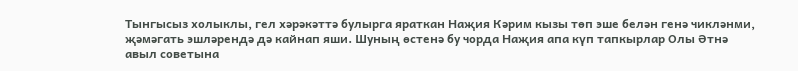Тынгысыз холыклы, гел хәрәкәттә булырга яраткан Наҗия Кәрим кызы төп эше белән генә чикләнми, җәмәгать эшләрендә дә кайнап яши. Шуның өстенә бу чорда Наҗия апа күп тапкырлар Олы Әтнә авыл советына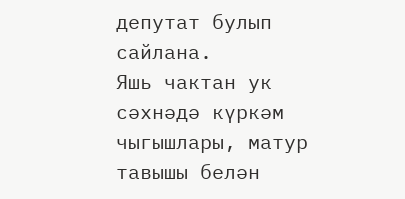депутат булып сайлана.
Яшь чактан ук сәхнәдә күркәм чыгышлары, матур тавышы белән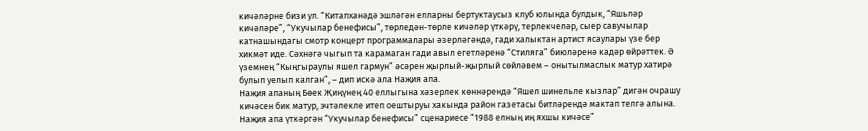кичәләрне бизи ул. “Китапханәдә эшләгән елларны бертуктаусыз клуб юлында булдык, “Яшьләр кичәләре”, “Укучылар бенефисы”, төрледән-төрле кичәләр үткәрү, терлекчеләр, сыер савучылар катнашындагы смотр концерт программалары әзерләгәндә, гади халыктан артист ясаулары үзе бер хикмәт иде. Сәхнәгә чыгып та карамаган гади авыл егетләренә “Стиляга” биюләренә кадәр өйрәттек. Ә үземнең “Кыңгыраулы яшел гармун” әсәрен җырлый-җырлый сөйләвем – онытылмаслык матур хатирә булып уелып калган”, – дип искә ала Наҗия апа.
Наҗия апаның Бөек Җиңүнең 40 еллыгына хәзерлек көннәрендә “Яшел шинельле кызлар” дигән очрашу кичәсен бик матур, эчтәлекле итеп оештыруы хакында район газетасы битләрендә мактап телгә алына. Наҗия апа үткәргән “Укучылар бенефисы” сценариесе “1988 елның иң яхшы кичәсе”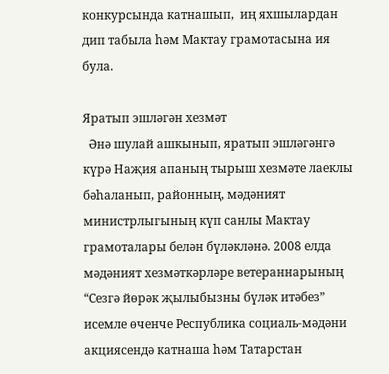конкурсында катнашып,  иң яхшылардан дип табыла һәм Мактау грамотасына ия була.

Яратып эшләгән хезмәт
  Әнә шулай ашкынып, яратып эшләгәнгә күрә Наҗия апаның тырыш хезмәте лаеклы бәһаланып, районның, мәдәният министрлыгының күп санлы Мактау грамоталары белән бүләкләнә. 2008 елда мәдәният хезмәткәрләре ветераннарының “Сезгә йөрәк җылыбызны бүләк итәбез” исемле өченче Республика социаль-мәдәни акциясендә катнаша һәм Татарстан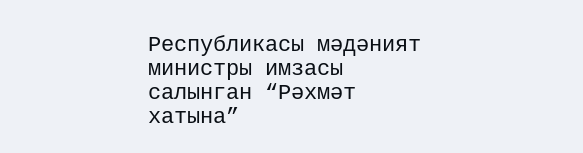Республикасы мәдәният министры имзасы салынган “Рәхмәт хатына”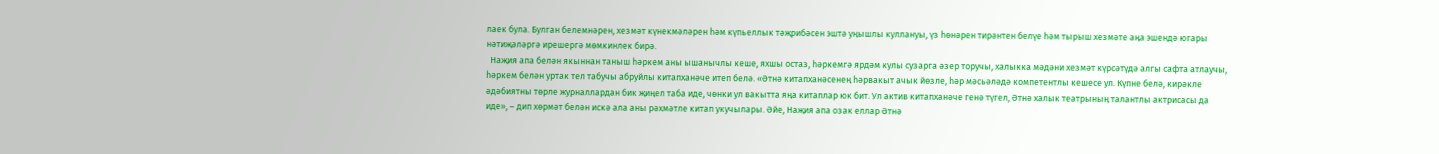лаек була. Булган белемнәрен, хезмәт күнекмәләрен һәм күпьеллык тәҗрибәсен эштә уңышлы куллануы, үз һөнәрен тирәнтен белүе һәм тырыш хезмәте аңа эшендә югары нәтиҗәләргә ирешергә мөмкинлек бирә.
  Наҗия апа белән якыннан таныш һәркем аны ышанычлы кеше, яхшы остаз, һәркемгә ярдәм кулы сузарга әзер торучы, халыкка мәдәни хезмәт күрсәтүдә алгы сафта атлаучы, һәркем белән уртак тел табучы абруйлы китапханәче итеп белә. «Әтнә китапханәсенең һәрвакыт ачык йөзле, һәр мәсьәләдә компетентлы кешесе ул. Күпне белә, кирәкле әдәбиятны төрле журналлардан бик җиңел таба иде, чөнки ул вакытта яңа китаплар юк бит. Ул актив китапханәче генә түгел, Әтнә халык театрының талантлы актрисасы да иде», – дип хөрмәт белән искә ала аны рәхмәтле китап укучылары. Әйе, Наҗия апа озак еллар Әтнә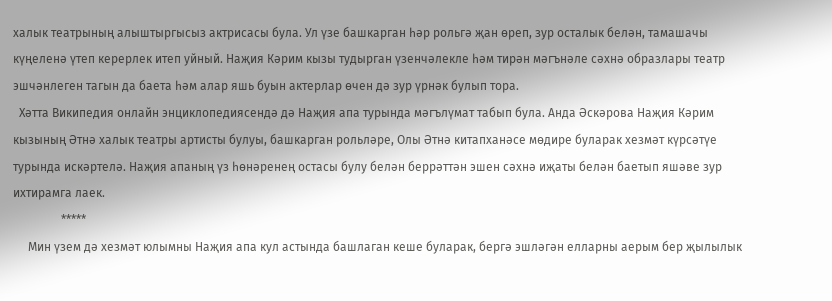халык театрының алыштыргысыз актрисасы була. Ул үзе башкарган һәр рольгә җан өреп, зур осталык белән, тамашачы күңеленә үтеп керерлек итеп уйный. Наҗия Кәрим кызы тудырган үзенчәлекле һәм тирән мәгънәле сәхнә образлары театр эшчәнлеген тагын да баета һәм алар яшь буын актерлар өчен дә зур үрнәк булып тора.
  Хәтта Википедия онлайн энциклопедиясендә дә Наҗия апа турында мәгълүмат табып була. Анда Әскәрова Наҗия Кәрим кызының Әтнә халык театры артисты булуы, башкарган рольләре, Олы Әтнә китапханәсе мөдире буларак хезмәт күрсәтүе турында искәртелә. Наҗия апаның үз һөнәренең остасы булу белән беррәттән эшен сәхнә иҗаты белән баетып яшәве зур ихтирамга лаек.
                *****
     Мин үзем дә хезмәт юлымны Наҗия апа кул астында башлаган кеше буларак, бергә эшләгән елларны аерым бер җылылык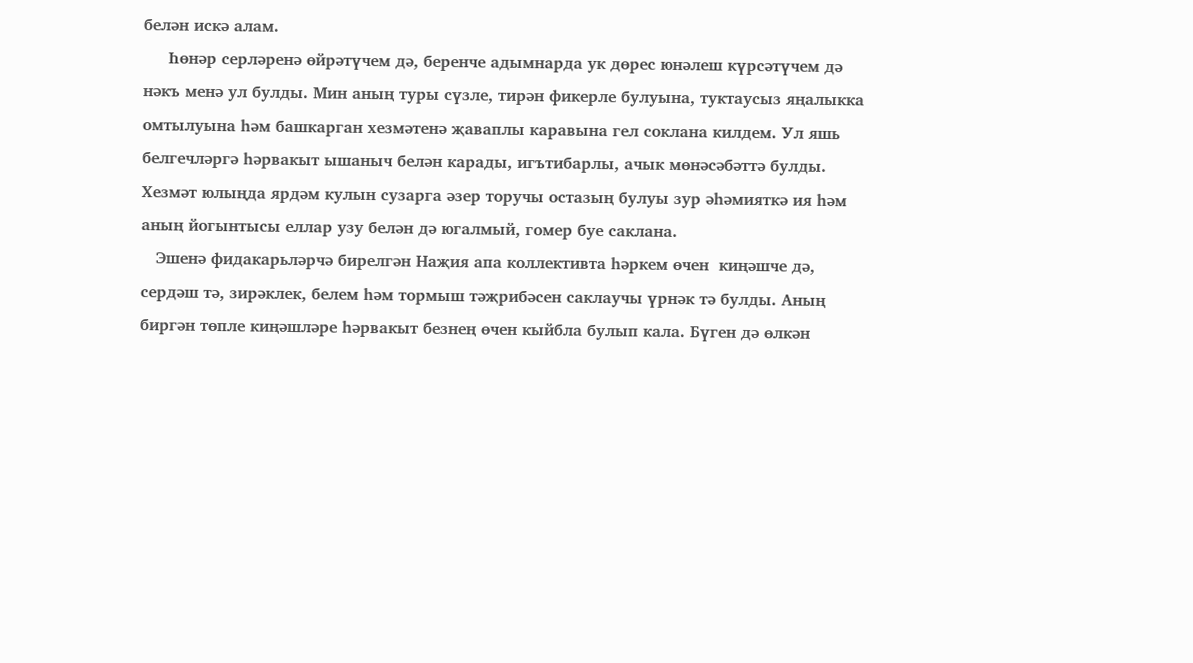белән искә алам.
     Һөнәр серләренә өйрәтүчем дә, беренче адымнарда ук дөрес юнәлеш күрсәтүчем дә нәкъ менә ул булды. Мин аның туры сүзле, тирән фикерле булуына, туктаусыз яңалыкка омтылуына һәм башкарган хезмәтенә җаваплы каравына гел соклана килдем. Ул яшь белгечләргә һәрвакыт ышаныч белән карады, игътибарлы, ачык мөнәсәбәттә булды. Хезмәт юлыңда ярдәм кулын сузарга әзер торучы остазың булуы зур әһәмияткә ия һәм аның йогынтысы еллар узу белән дә югалмый, гомер буе саклана.
   Эшенә фидакарьләрчә бирелгән Наҗия апа коллективта һәркем өчен  киңәшче дә, сердәш тә, зирәклек, белем һәм тормыш тәҗрибәсен саклаучы үрнәк тә булды. Аның биргән төпле киңәшләре һәрвакыт безнең өчен кыйбла булып кала. Бүген дә өлкән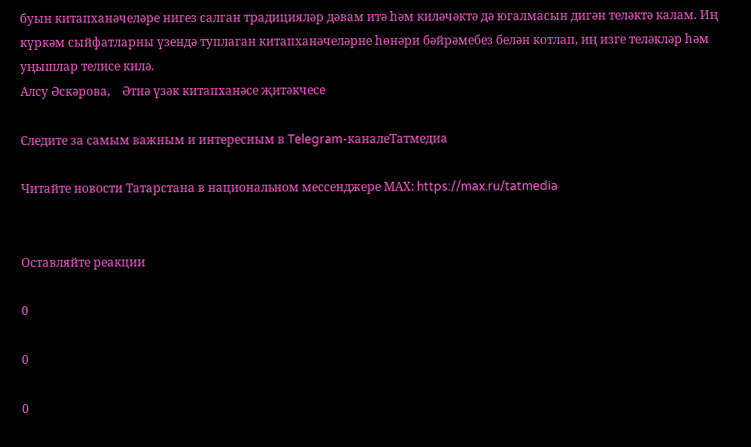буын китапханәчеләре нигез салган традицияләр дәвам итә һәм киләчәктә дә югалмасын дигән теләктә калам. Иң күркәм сыйфатларны үзендә туплаган китапханәчеләрне һөнәри бәйрәмебез белән котлап, иң изге теләкләр һәм уңышлар телисе килә.
Алсу Әскәрова,    Әтнә үзәк китапханәсе җитәкчесе

Следите за самым важным и интересным в Telegram-каналеТатмедиа

Читайте новости Татарстана в национальном мессенджере MАХ: https://max.ru/tatmedia


Оставляйте реакции

0

0

0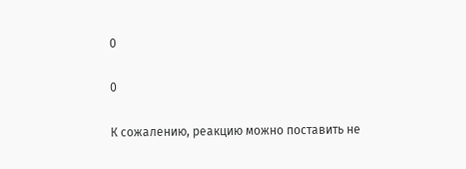0

0

К сожалению, реакцию можно поставить не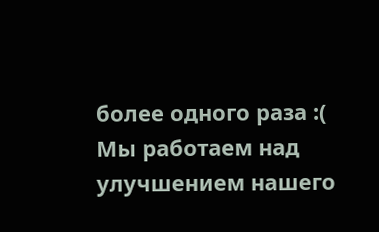более одного раза :(
Мы работаем над улучшением нашего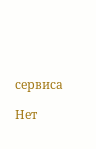сервиса

Нет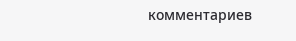комментариев